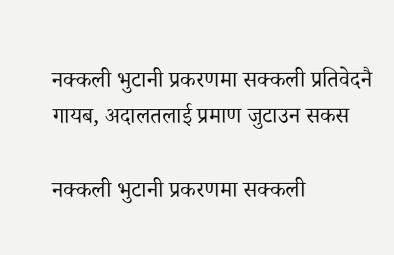नक्कली भुटानी प्रकरणमा सक्कली प्रतिवेदनै गायब, अदालतलाई प्रमाण जुटाउन सकस

नक्कली भुटानी प्रकरणमा सक्कली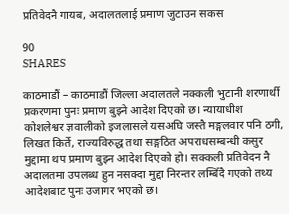प्रतिवेदनै गायब, अदालतलाई प्रमाण जुटाउन सकस

90
SHARES

काठमाडौं – काठमाडौं जिल्ला अदालतले नक्कली भुटानी शरणार्थी प्रकरणमा पुनः प्रमाण बुझ्ने आदेश दिएको छ। न्यायाधीश कोशलेश्वर ज्ञवालीको इजलासले यसअघि जस्तै मङ्गलवार पनि ठगी, लिखत किर्ते, राज्यविरुद्ध तथा सङ्गठित अपराधसम्बन्धी कसुर मुद्दामा थप प्रमाण बुझ्न आदेश दिएको हो। सक्कली प्रतिवेदन नै अदालतमा उपलब्ध हुन नसक्दा मुद्दा निरन्तर लम्बिँदै गएको तथ्य आदेशबाट पुनः उजागर भएको छ।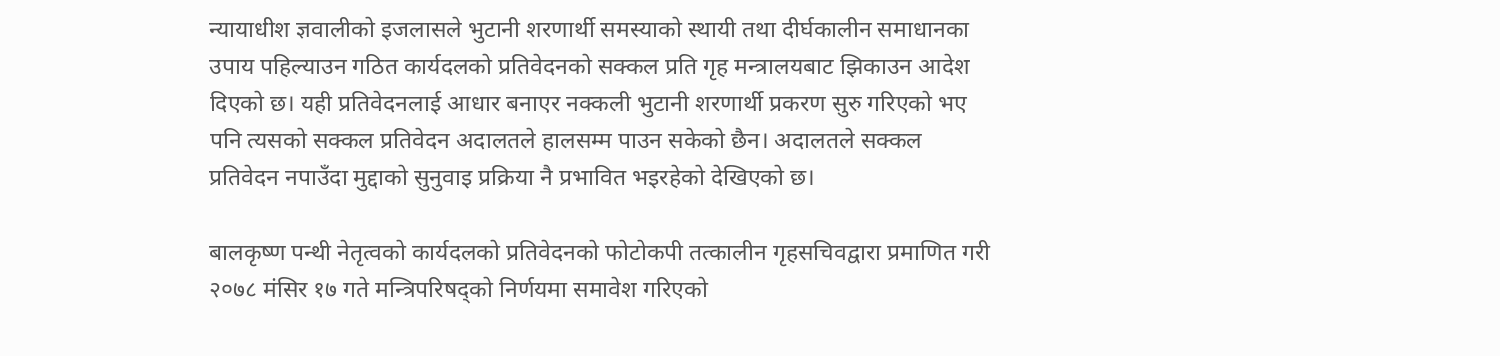न्यायाधीश ज्ञवालीको इजलासले भुटानी शरणार्थी समस्याको स्थायी तथा दीर्घकालीन समाधानका उपाय पहिल्याउन गठित कार्यदलको प्रतिवेदनको सक्कल प्रति गृह मन्त्रालयबाट झिकाउन आदेश दिएको छ। यही प्रतिवेदनलाई आधार बनाएर नक्कली भुटानी शरणार्थी प्रकरण सुरु गरिएको भए पनि त्यसको सक्कल प्रतिवेदन अदालतले हालसम्म पाउन सकेको छैन। अदालतले सक्कल प्रतिवेदन नपाउँदा मुद्दाको सुनुवाइ प्रक्रिया नै प्रभावित भइरहेको देखिएको छ।

बालकृष्ण पन्थी नेतृत्वको कार्यदलको प्रतिवेदनको फोटोकपी तत्कालीन गृहसचिवद्वारा प्रमाणित गरी २०७८ मंसिर १७ गते मन्त्रिपरिषद्को निर्णयमा समावेश गरिएको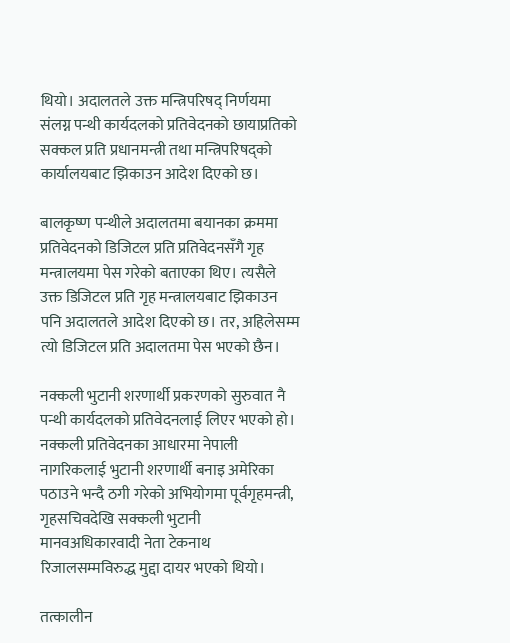थियो। अदालतले उक्त मन्त्रिपरिषद् निर्णयमा संलग्न पन्थी कार्यदलको प्रतिवेदनको छायाप्रतिको सक्कल प्रति प्रधानमन्त्री तथा मन्त्रिपरिषद्को कार्यालयबाट झिकाउन आदेश दिएको छ।

बालकृष्ण पन्थीले अदालतमा बयानका क्रममा प्रतिवेदनको डिजिटल प्रति प्रतिवेदनसँगै गृह मन्त्रालयमा पेस गरेको बताएका थिए। त्यसैले उक्त डिजिटल प्रति गृह मन्त्रालयबाट झिकाउन पनि अदालतले आदेश दिएको छ। तर, अहिलेसम्म त्यो डिजिटल प्रति अदालतमा पेस भएको छैन।

नक्कली भुटानी शरणार्थी प्रकरणको सुरुवात नै पन्थी कार्यदलको प्रतिवेदनलाई लिएर भएको हो। नक्कली प्रतिवेदनका आधारमा नेपाली नागरिकलाई भुटानी शरणार्थी बनाइ अमेरिका पठाउने भन्दै ठगी गरेको अभियोगमा पूर्वगृहमन्त्री, गृहसचिवदेखि सक्कली भुटानी मानवअधिकारवादी नेता टेकनाथ रिजालसम्मविरुद्ध मुद्दा दायर भएको थियो।

तत्कालीन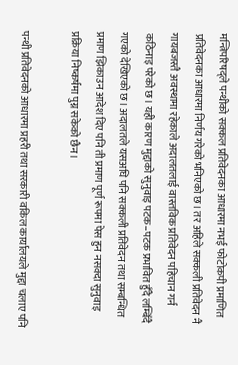मन्त्रिपरिषद्ले पन्थीको सक्कल प्रतिवेदनका आधारमा नभई फोटोकपी प्रमाणित प्रतिवेदनका आधारमा निर्णय गरेको भनिएको छ। तर अहिले सक्कली प्रतिवेदन नै गायबजस्तै अवस्थामा रहेकाले अदालतलाई वास्तविक प्रतिवेदन पहिचान गर्न कठिनाइ परेको छ। यही कारण मुद्दाको सुनुवाइ पटक–पटक प्रभावित हुँदै लम्बिँदै गएको देखिएको छ। अदालतले यसअघि पनि सक्कली प्रतिवेदन तथा सम्बन्धित प्रमाण झिकाउन आदेश दिए पनि ती प्रमाण पूर्ण रूपमा पेस हुन नसक्दा सुनुवाइ प्रक्रिया निष्कर्षमा पुग्न सकेको छैन।

पन्थी प्रतिवेदनको आधारमा प्रहरी तथा सरकारी वकिल कार्यालयले मुद्दा चलाए पनि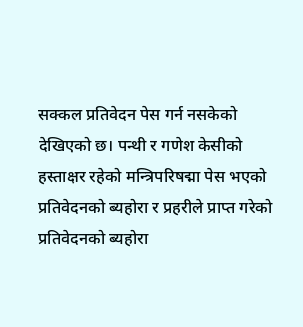सक्कल प्रतिवेदन पेस गर्न नसकेको देखिएको छ। पन्थी र गणेश केसीको हस्ताक्षर रहेको मन्त्रिपरिषद्मा पेस भएको प्रतिवेदनको ब्यहोरा र प्रहरीले प्राप्त गरेको प्रतिवेदनको ब्यहोरा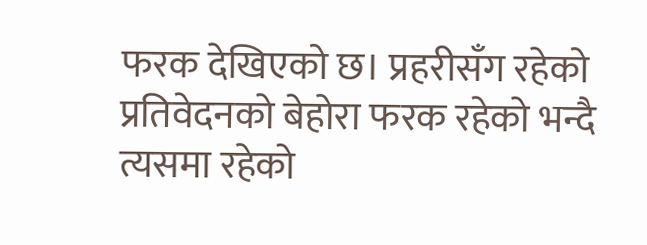फरक देखिएको छ। प्रहरीसँग रहेको प्रतिवेदनको बेहोरा फरक रहेको भन्दै त्यसमा रहेको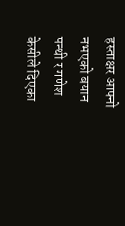हस्ताक्षर आफ्नो नभएको बयान पन्थी र गणेश केसीले दिएका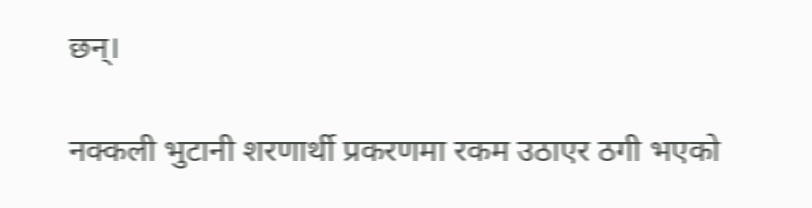छन्।

नक्कली भुटानी शरणार्थी प्रकरणमा रकम उठाएर ठगी भएको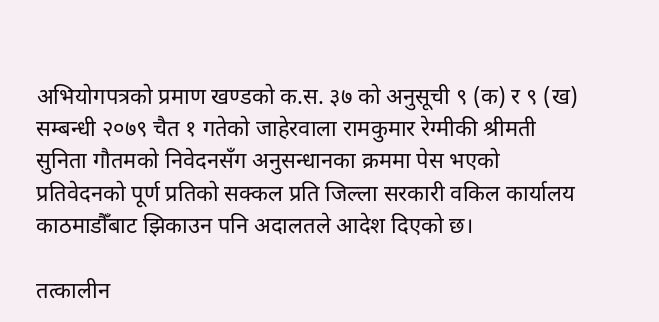अभियोगपत्रको प्रमाण खण्डको क.स. ३७ को अनुसूची ९ (क) र ९ (ख) सम्बन्धी २०७९ चैत १ गतेको जाहेरवाला रामकुमार रेग्मीकी श्रीमती सुनिता गौतमको निवेदनसँग अनुसन्धानका क्रममा पेस भएको प्रतिवेदनको पूर्ण प्रतिको सक्कल प्रति जिल्ला सरकारी वकिल कार्यालय काठमाडौँबाट झिकाउन पनि अदालतले आदेश दिएको छ।

तत्कालीन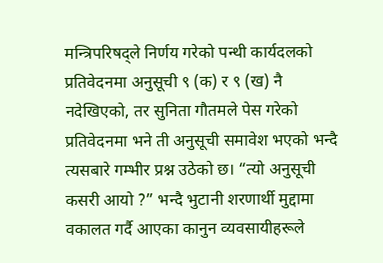मन्त्रिपरिषद्ले निर्णय गरेको पन्थी कार्यदलको प्रतिवेदनमा अनुसूची ९ (क) र ९ (ख) नै नदेखिएको, तर सुनिता गौतमले पेस गरेको प्रतिवेदनमा भने ती अनुसूची समावेश भएको भन्दै त्यसबारे गम्भीर प्रश्न उठेको छ। “त्यो अनुसूची कसरी आयो ?” भन्दै भुटानी शरणार्थी मुद्दामा वकालत गर्दै आएका कानुन व्यवसायीहरूले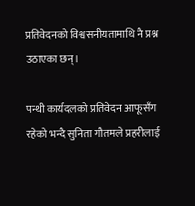प्रतिवेदनको विश्वसनीयतामाथि नै प्रश्न उठाएका छन्।

पन्थी कार्यदलको प्रतिवेदन आफूसँग रहेको भन्दै सुनिता गौतमले प्रहरीलाई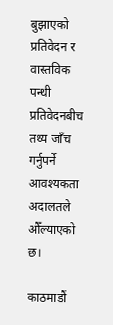बुझाएको प्रतिवेदन र वास्तविक पन्थी प्रतिवेदनबीच तथ्य जाँच गर्नुपर्ने आवश्यकता अदालतले औँल्याएको छ।

काठमाडौं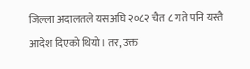जिल्ला अदालतले यसअघि २०८२ चैत ८ गते पनि यस्तै आदेश दिएको थियो। तर, उक्त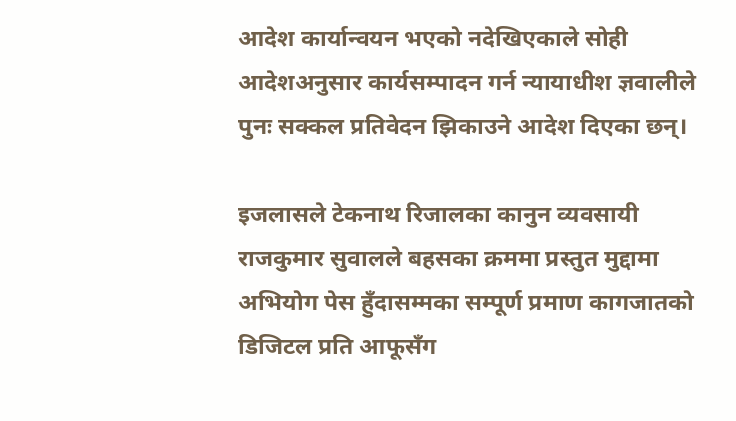आदेश कार्यान्वयन भएको नदेखिएकाले सोही आदेशअनुसार कार्यसम्पादन गर्न न्यायाधीश ज्ञवालीले पुनः सक्कल प्रतिवेदन झिकाउने आदेश दिएका छन्।

इजलासले टेकनाथ रिजालका कानुन व्यवसायी राजकुमार सुवालले बहसका क्रममा प्रस्तुत मुद्दामा अभियोग पेस हुँदासम्मका सम्पूर्ण प्रमाण कागजातको डिजिटल प्रति आफूसँग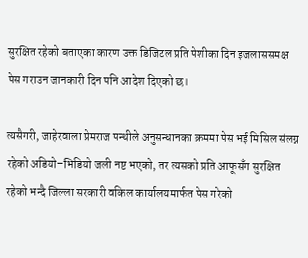सुरक्षित रहेको बताएका कारण उक्त डिजिटल प्रति पेशीका दिन इजलाससमक्ष पेस गराउन जानकारी दिन पनि आदेश दिएको छ।

त्यसैगरी, जाहेरवाला प्रेमराज पन्थीले अनुसन्धानका क्रममा पेस भई मिसिल संलग्न रहेको अडियो–भिडियो जली नष्ट भएको, तर त्यसको प्रति आफूसँग सुरक्षित रहेको भन्दै जिल्ला सरकारी वकिल कार्यालयमार्फत पेस गरेको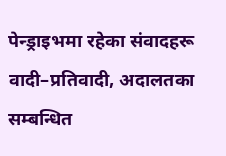पेन्ड्राइभमा रहेका संवादहरू वादी–प्रतिवादी, अदालतका सम्बन्धित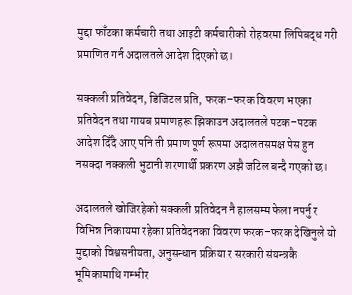मुद्दा फाँटका कर्मचारी तथा आइटी कर्मचारीको रोहवरमा लिपिबद्ध गरी प्रमाणित गर्न अदालतले आदेश दिएको छ।

सक्कली प्रतिवेदन, डिजिटल प्रति, फरक–फरक विवरण भएका प्रतिवेदन तथा गायब प्रमाणहरू झिकाउन अदालतले पटक–पटक आदेश दिँदै आए पनि ती प्रमाण पूर्ण रूपमा अदालतसमक्ष पेस हुन नसक्दा नक्कली भुटानी शरणार्थी प्रकरण अझै जटिल बन्दै गएको छ।

अदालतले खोजिरहेको सक्कली प्रतिवेदन नै हालसम्म फेला नपर्नु र विभिन्न निकायमा रहेका प्रतिवेदनका विवरण फरक–फरक देखिनुले यो मुद्दाको विश्वसनीयता, अनुसन्धान प्रक्रिया र सरकारी संयन्त्रकै भूमिकामाथि गम्भीर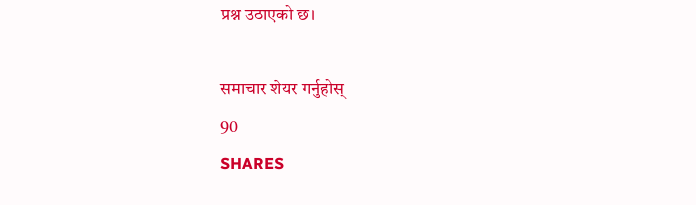प्रश्न उठाएको छ।

समाचार शेयर गर्नुहोस्
90
SHARES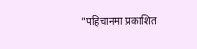"पहिचानमा प्रकाशित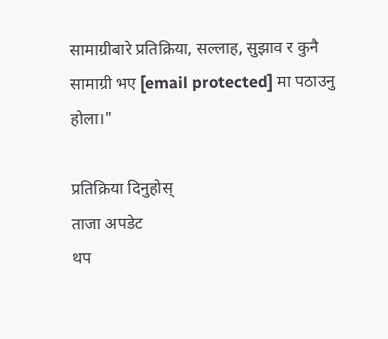सामाग्रीबारे प्रतिक्रिया, सल्लाह, सुझाव र कुनै सामाग्री भए [email protected] मा पठाउनु होला।"

प्रतिक्रिया दिनुहोस्
ताजा अपडेट
थप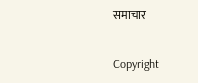समाचार

Copyright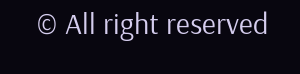© All right reserved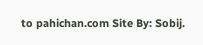to pahichan.com Site By: Sobij.